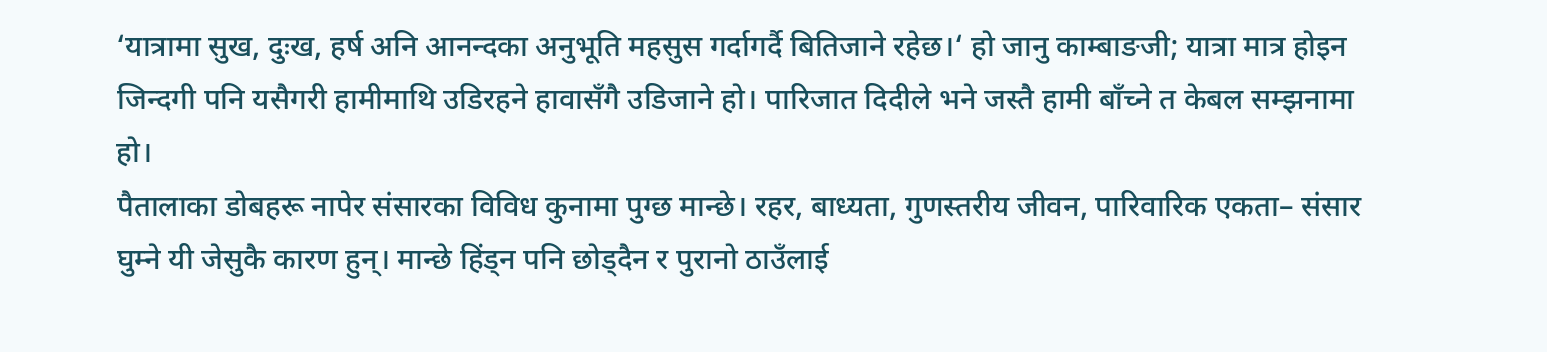‘यात्रामा सुख, दुःख, हर्ष अनि आनन्दका अनुभूति महसुस गर्दागर्दै बितिजाने रहेछ।‘ हो जानु काम्बाङजी; यात्रा मात्र होइन जिन्दगी पनि यसैगरी हामीमाथि उडिरहने हावासँगै उडिजाने हो। पारिजात दिदीले भने जस्तै हामी बाँच्ने त केबल सम्झनामा हो।
पैतालाका डोबहरू नापेर संसारका विविध कुनामा पुग्छ मान्छे। रहर, बाध्यता, गुणस्तरीय जीवन, पारिवारिक एकता– संसार घुम्ने यी जेसुकै कारण हुन्। मान्छे हिंड्न पनि छोड्दैन र पुरानो ठाउँलाई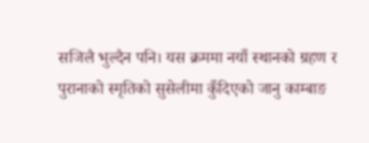सजिलै भुल्दैन पनि। यस क्रममा नयाँ स्थानको ग्रहण र पुरानाको स्मृतिको सुसेलीमा कुँदिएको जानु काम्बाङ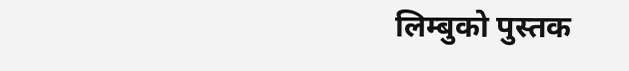लिम्बुको पुस्तक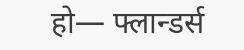हो— फ्लान्डर्स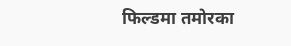फिल्डमा तमोरका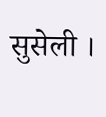सुसेली ।